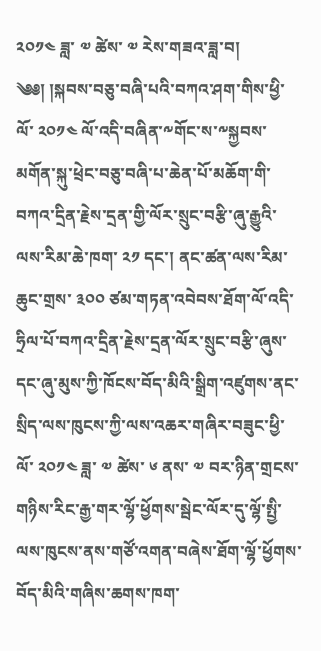༢༠༡༤ ཟླ་ ༧ ཚེས་ ༧ རེས་གཟའ་ཟླ་བ།
༄༅། །སྐབས་བཅུ་བཞི་པའི་བཀའ་ཤག་གིས་ཕྱི་ལོ་ ༢༠༡༤ ལོ་འདི་བཞིན་༸གོང་ས་༸སྐྱབས་མགོན་སྐུ་ཕྲེང་བཅུ་བཞི་པ་ཆེན་པོ་མཆོག་གི་བཀའ་དྲིན་རྗེས་དྲན་གྱི་ལོར་སྲུང་བརྩི་ཞུ་རྒྱུའི་ལས་རིམ་ཆེ་ཁག་ ༢༡ དང་། ནང་ཚན་ལས་རིམ་ཆུང་གྲས་ ༣༠༠ ཙམ་གཏན་འབེབས་ཐོག་ལོ་འདི་ཧྲིལ་པོ་བཀའ་དྲིན་རྗེས་དྲན་ལོར་སྲུང་བརྩི་ཞུས་དང་ཞུ་མུས་ཀྱི་ཁོངས་བོད་མིའི་སྒྲིག་འཛུགས་ནང་སྲིད་ལས་ཁུངས་ཀྱི་ལས་འཆར་གཞིར་བཟུང་ཕྱི་ལོ་ ༢༠༡༤ ཟླ་ ༧ ཚེས་ ༦ ནས་ ༧ བར་ཉིན་གྲངས་གཉིས་རིང་རྒྱ་གར་ལྷོ་ཕྱོགས་སྦེང་ལོར་དུ་ལྷོ་སྤྱི་ལས་ཁུངས་ནས་གཙོ་འགན་བཞེས་ཐོག་ལྷོ་ཕྱོགས་བོད་མིའི་གཞིས་ཆགས་ཁག་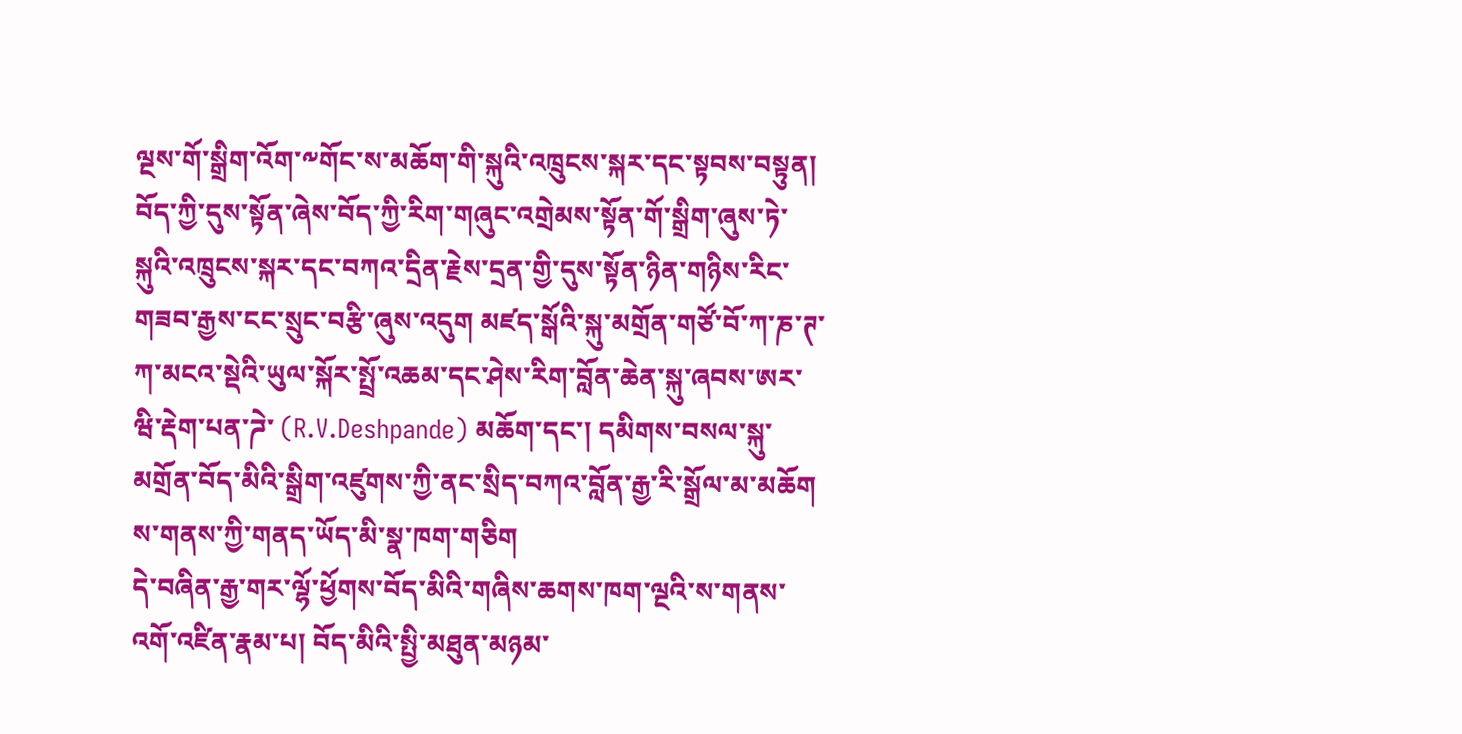ལྔས་གོ་སྒྲིག་འོག་༸གོང་ས་མཆོག་གི་སྐུའི་འཁྲུངས་སྐར་དང་སྟབས་བསྟུན།
བོད་ཀྱི་དུས་སྟོན་ཞེས་བོད་ཀྱི་རིག་གཞུང་འགྲེམས་སྟོན་གོ་སྒྲིག་ཞུས་ཏེ་སྐུའི་འཁྲུངས་སྐར་དང་བཀའ་དྲིན་རྗེས་དྲན་གྱི་དུས་སྟོན་ཉིན་གཉིས་རིང་གཟབ་རྒྱས་ངང་སྲུང་བརྩི་ཞུས་འདུག མཛད་སྒོའི་སྐུ་མགྲོན་གཙོ་བོ་ཀ་ཎ་ཊ་ཀ་མངའ་སྡེའི་ཡུལ་སྐོར་སྤྲོ་འཆམ་དང་ཤེས་རིག་བློན་ཆེན་སྐུ་ཞབས་ཨར་ཝི་རྡེག་པན་ཌེ་ (R.V.Deshpande) མཆོག་དང་། དམིགས་བསལ་སྐུ་མགྲོན་བོད་མིའི་སྒྲིག་འཛུགས་ཀྱི་ནང་སྲིད་བཀའ་བློན་རྒྱ་རི་སྒྲོལ་མ་མཆོག ས་གནས་ཀྱི་གནད་ཡོད་མི་སྣ་ཁག་གཅིག
དེ་བཞིན་རྒྱ་གར་ལྷོ་ཕྱོགས་བོད་མིའི་གཞིས་ཆགས་ཁག་ལྔའི་ས་གནས་འགོ་འཛིན་རྣམ་པ། བོད་མིའི་སྤྱི་མཐུན་མཉམ་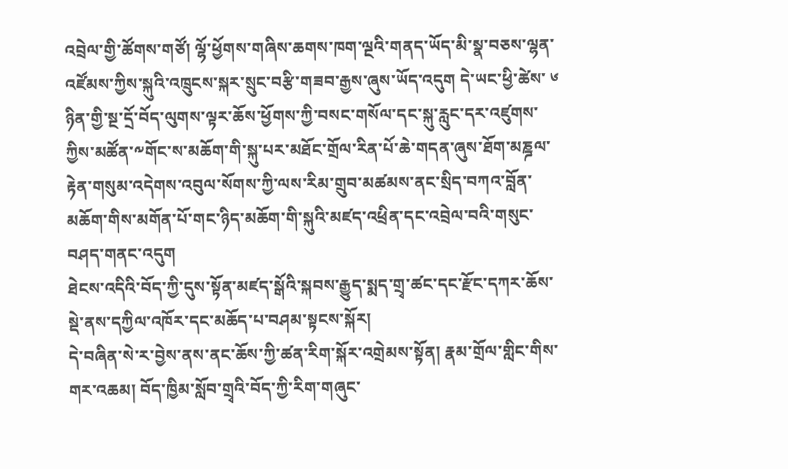འབྲེལ་གྱི་ཚོགས་གཙོ། ལྷོ་ཕྱོགས་གཞིས་ཆགས་ཁག་ལྔའི་གནད་ཡོད་མི་སྣ་བཅས་ལྷན་འཛོམས་ཀྱིས་སྐུའི་འཁྲུངས་སྐར་སྲུང་བརྩི་གཟབ་རྒྱས་ཞུས་ཡོད་འདུག དེ་ཡང་ཕྱི་ཚེས་ ༦ ཉིན་གྱི་སྔ་དྲོ་བོད་ལུགས་ལྟར་ཆོས་ཕྱོགས་ཀྱི་བསང་གསོལ་དང་སྐུ་རླུང་དར་འཛུགས་ཀྱིས་མཚོན་༸གོང་ས་མཆོག་གི་སྐུ་པར་མཐོང་གྲོལ་རིན་པོ་ཆེ་གདན་ཞུས་ཐོག་མཎྜལ་རྟེན་གསུམ་འདེགས་འབུལ་སོགས་ཀྱི་ལས་རིམ་གྲུབ་མཚམས་ནང་སྲིད་བཀའ་བློན་མཆོག་གིས་མགོན་པོ་གང་ཉིད་མཆོག་གི་སྐུའི་མཛད་འཕྲིན་དང་འབྲེལ་བའི་གསུང་བཤད་གནང་འདུག
ཐེངས་འདིའི་བོད་ཀྱི་དུས་སྟོན་མཛད་སྒོའི་སྐབས་རྒྱུད་སྨད་གྲྭ་ཚང་དང་རྫོང་དཀར་ཆོས་སྡེ་ནས་དཀྱིལ་འཁོར་དང་མཆོད་པ་བཤམ་སྟངས་སྐོར།
དེ་བཞིན་སེ་ར་བྱེས་ནས་ནང་ཆོས་ཀྱི་ཚན་རིག་སྐོར་འགྲེམས་སྟོན། རྣམ་གྲོལ་གླིང་གིས་གར་འཆམ། བོད་ཁྱིམ་སློབ་གྲྭའི་བོད་ཀྱི་རིག་གཞུང་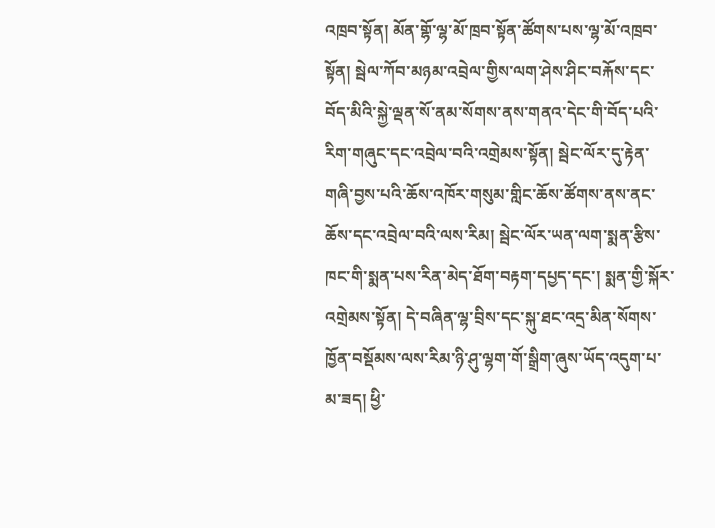འཁྲབ་སྟོན། མོན་གྷོ་ལྷ་མོ་ཁྲབ་སྟོན་ཚོགས་པས་ལྷ་མོ་འཁྲབ་སྟོན། སྦེལ་ཀོབ་མཉམ་འབྲེལ་གྱིས་ལག་ཤེས་ཤིང་བརྐོས་དང་བོད་མིའི་སྐྱེ་ལྡན་སོ་ནམ་སོགས་ནས་གནའ་དེང་གི་བོད་པའི་རིག་གཞུང་དང་འབྲེལ་བའི་འགྲེམས་སྟོན། སྦེང་ལོར་དུ་རྟེན་གཞི་བྱས་པའི་ཆོས་འཁོར་གསུམ་གླིང་ཆོས་ཚོགས་ནས་ནང་ཆོས་དང་འབྲེལ་བའི་ལས་རིམ། སྦེང་ལོར་ཡན་ལག་སྨན་རྩིས་ཁང་གི་སྨན་པས་རིན་མེད་ཐོག་བརྟག་དཔྱད་དང་། སྨན་གྱི་སྐོར་འགྲེམས་སྟོན། དེ་བཞིན་ལྷ་བྲིས་དང་སྐུ་ཐང་འདྲ་མིན་སོགས་ཁྱོན་བསྡོམས་ལས་རིམ་ཉི་ཤུ་ལྷག་གོ་སྒྲིག་ཞུས་ཡོད་འདུག་པ་མ་ཟད། ཕྱི་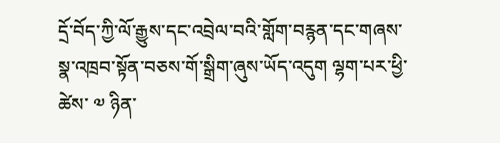དྲོ་བོད་ཀྱི་ལོ་རྒྱུས་དང་འབྲེལ་བའི་གློག་བརྙན་དང་གཞས་སྣ་འཁྲབ་སྟོན་བཅས་གོ་སྒྲིག་ཞུས་ཡོད་འདུག ལྷག་པར་ཕྱི་ཚེས་ ༧ ཉིན་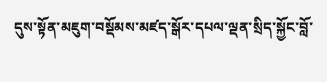དུས་སྟོན་མཇུག་བསྡོམས་མཛད་སྒོར་དཔལ་ལྡན་སྲིད་སྐྱོང་བློ་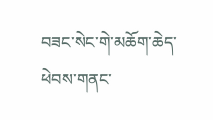བཟང་སེང་གེ་མཆོག་ཆེད་ཕེབས་གནང་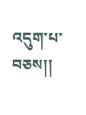འདུག་པ་བཅས།།